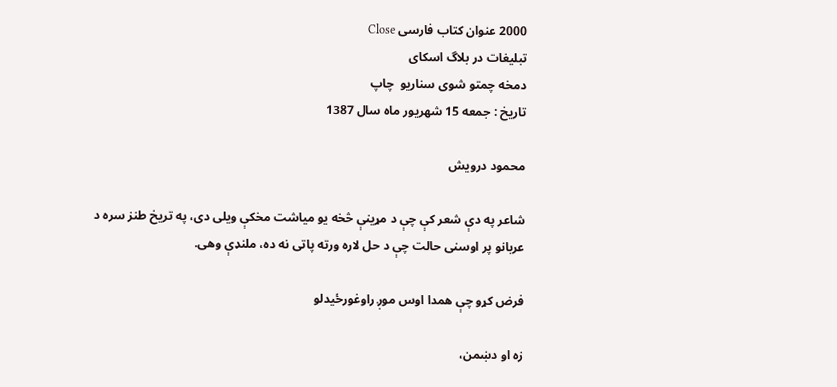2000 عنوان کتاب فارسی Close
تبلیغات در بلاگ اسکای
دمخه چمتو شوی سناریو  چاپ
تاریخ : جمعه 15 شهریور ماه سال 1387

محمود درویش

شاعر په دې شعر کې چې د مړینې څخه یو میاشت مخکې ویلی دی، په تریخ طنز سره د عربانو پر اوسنی حالت چې د حل لاره ورته پاتی نه ده، ملنډې وهی.

فرض کړو چې همدا اوس موږ راوغورځیدلو

زه او دښمن،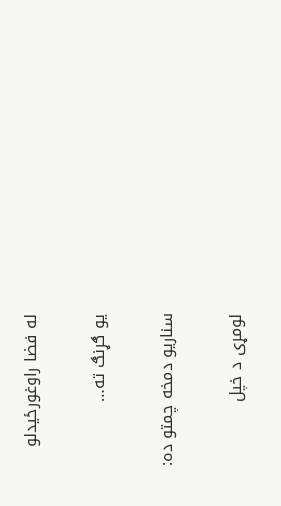له فضا راوغورځیدلو

یو ګړنګ ته…

سناریو دمخه چمتو ده:

لومړی د خپل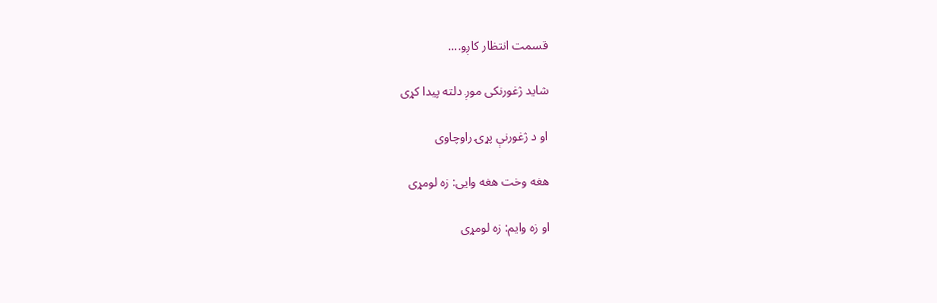قسمت انتظار کاږو....

شاید ژغورنکی موږ دلته پیدا کړی

او د ژغورنې پړۍ راوچاوی

هغه وخت هغه وایی: زه لومړی

او زه وایم: زه لومړی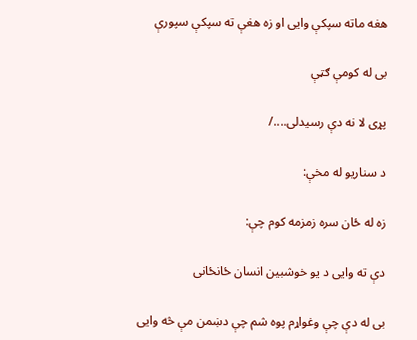هغه ماته سپکې وایی او زه هغې ته سپکې سپورې

بی له کومې ګټې

پړی لا نه دې رسیدلی..../

د سناریو له مخې:

زه له ځان سره زمزمه کوم چې:

دې ته وایی د یو خوشبین انسان ځانځانی

بی له دې چې وغواړم پوه شم چې دښمن مې څه وایی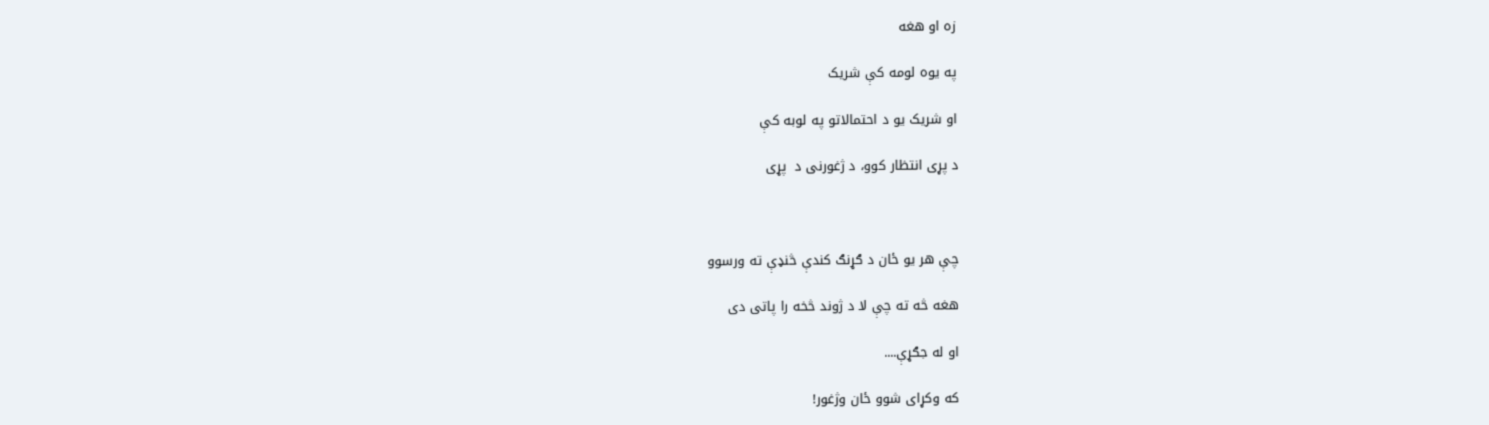زه او هغه

په یوه لومه کې شریک

او شریک یو د احتمالاتو په لوبه کې

د پړی انتظار کوو، د ژغورنی د  پړی



چې هر یو ځان د ګړنګ کندې څنډې ته ورسوو

هغه څه ته چې لا د ژوند څخه را پاتی دی

او له جګړې....

که وکړای شوو ځان وژغور!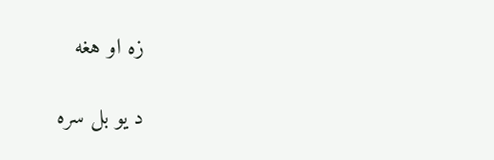زه او هغه

د یو بل سره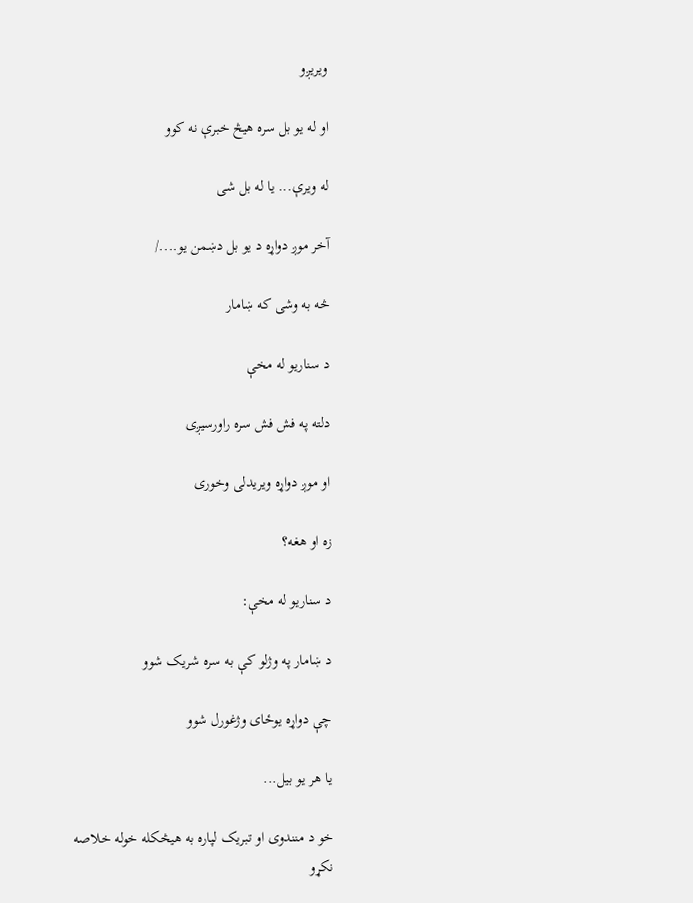ویریږو

او له یو بل سره هیڅ خبرې نه کوو

له ویرې... یا له بل شی

آخر موږ دواړه د یو بل دښمن یو..../

څه به وشی که ښامار

د سناریو له مخې

دلته په فش فش سره راورسیږی

او موږ دواړه ویریدلی وخوری

زه او هغه؟

د سناریو له مخې:

د ښامار په وژلو کې به سره شریک شوو

چې دواړه یوځای وژغورل شوو

یا هر یو بیل...

خو د منندوی او تبریک لپاره به هیڅکله خوله خلاصه نکړو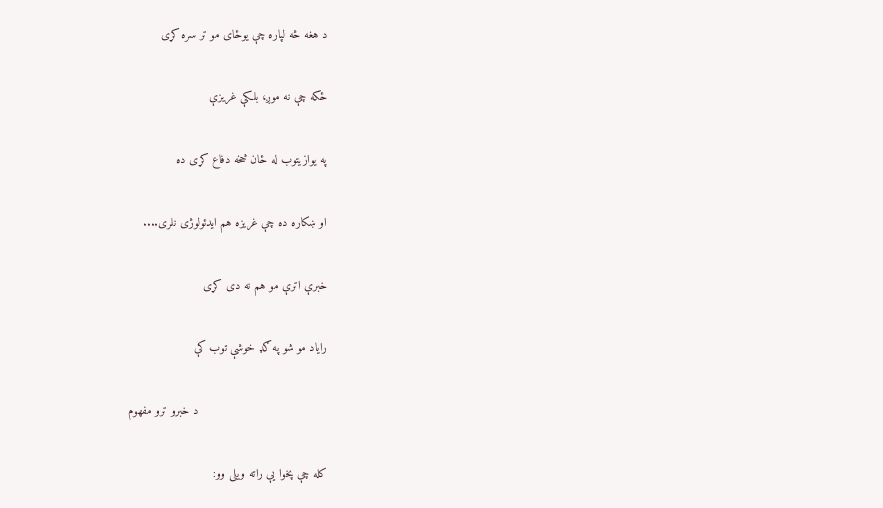د هغه څه لپاره چې یوځای مو تر سره کړی

ځکه چې نه موږ، بلکې غریزې

په یوازیتوب له ځان څخه دفاع کړی ده

او ښکاره ده چې غریزه هم ایدئولوژی نلری....

خبرې اترې مو هم نه دی کړی

رایاد مو شو په ګډ خوشې توب کې

                                     د خبرو ترو مفهوم

کله چې پخوا یې راته ویلی وو: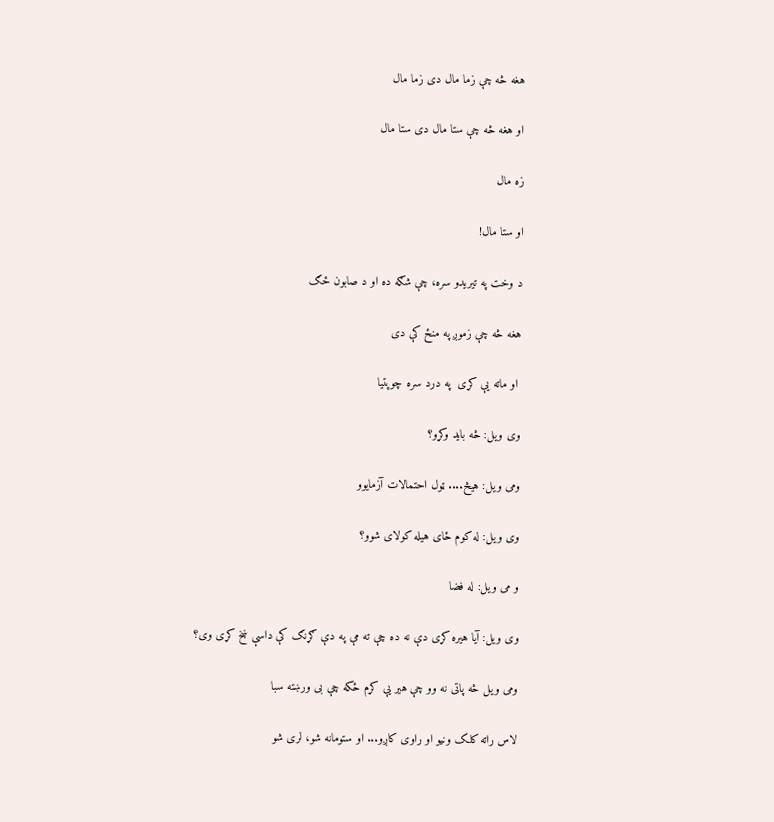هغه څه چې زما مال دی زما مال

او هغه څه چې ستا مال دی ستا مال

زه مال

او ستا مال!

د وخت په تیریدو سره، چې شګه ده او د صابون ځګ

هغه څه چې زموږ په منځ کې دی

 او ماته یې کړی  په درد سره چوپتیا

وی ویل: څه باید وکړو؟

ومی ویل: هیڅ.... ټول احتمالات آزمایوو

وی ویل: له کوم ځای هیله کولای شوو؟

و می ویل: له فضا

وی ویل: آیا هیره کړی دې نه ده چې ته مې په دې ګړنګ کې داسې ښخ کړی وی؟

ومی ویل څه پاتی نه وو چې هیر یې کړم ځکه چې بی ورښته سبا

لاس راته کلک ونیو او راوی کاږو... او ستومانه شو، لری شو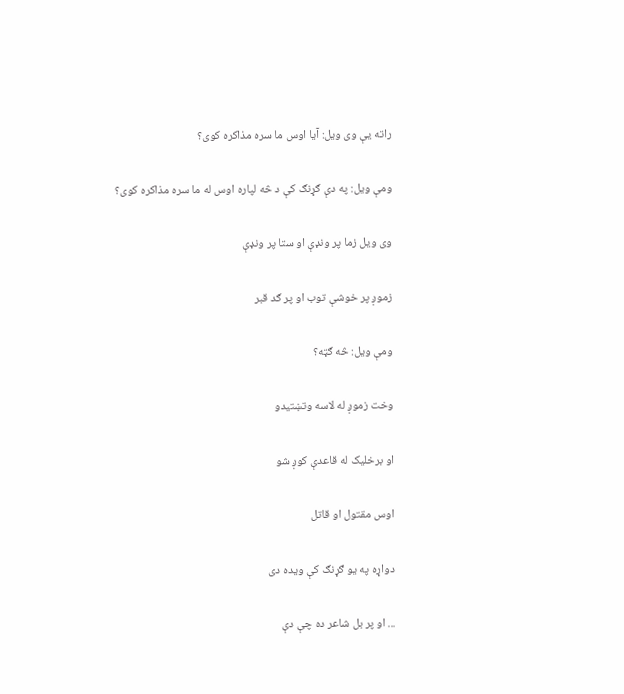راته یې وی ویل: آیا اوس ما سره مذاکره کوی؟

ومې ویل: په دې ګړنګ کې د څه لپاره اوس له ما سره مذاکره کوی؟

وی ویل زما پر ونډې او ستا پر ونډې

زموږ پر خوشې توب او پر ګد قبر

ومې ویل: څه ګټه؟

وخت زموږ له لاسه وتښتیدو

او برخلیک له قاعدې کوږ شو

اوس مقتول او قاتل

دواړه په یو ګړنګ کې ویده دی

... او پر بل شاعر ده چې دې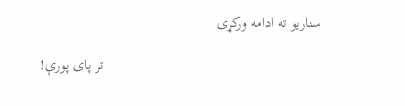سناریو ته ادامه ورکړی

                                                          تر پای پورې!